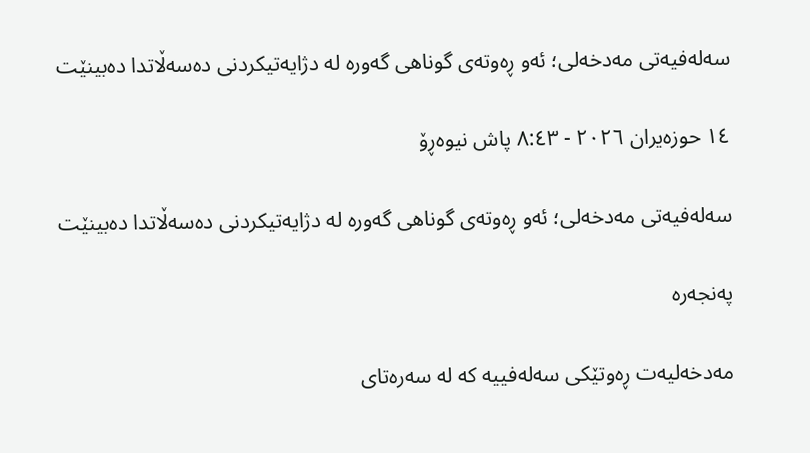سەلەفیەتی مەدخەلی؛ ئەو ڕەوتەی گوناهی گەورە لە دژایەتیکردنی دەسەڵاتدا دەبینێت

١٤ حوزەیران ٢٠٢٦ - ٨:٤٣ پاش نیوەڕۆ

سەلەفیەتی مەدخەلی؛ ئەو ڕەوتەی گوناهی گەورە لە دژایەتیکردنی دەسەڵاتدا دەبینێت

پەنجەرە

مەدخەلیەت ڕەوتێکی سەلەفییە کە لە سەرەتای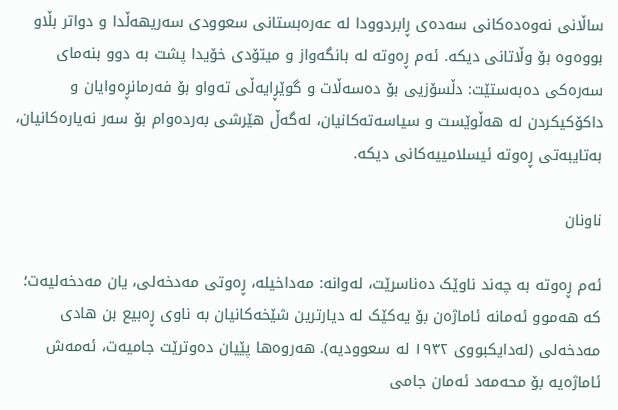ساڵانی نەوەدەکانی سەدەی ڕابردوودا لە عەرەبستانی سعوودی سەریهەڵدا و دواتر بڵاو بووەوە بۆ وڵاتانی دیکە. ئەم ڕەوتە لە بانگەواز و میتۆدی خۆیدا پشت بە دوو بنەمای سەرەکی دەبەستێت: دڵسۆزیی بۆ دەسەڵات و گوێڕایەڵی تەواو بۆ فەرمانڕەوایان و داکۆکیکردن لە هەڵوێست و سیاسەتەکانیان، لەگەڵ هێرشی بەردەوام بۆ سەر نەیارەکانیان، بەتایبەتی ڕەوتە ئیسلامییەکانی دیکە.

ناونان

ئەم ڕەوتە بە چەند ناوێک دەناسرێت، لەوانە: مەداخیلە، ڕەوتی مەدخەلی، یان مەدخەلیەت؛ کە هەموو ئەمانە ئاماژەن بۆ یەکێک لە دیارترین شێخەکانیان بە ناوی ڕەبیع بن هادی مەدخەلی (لەدایکبووی ١٩٣٢ لە سعوودیە). هەروەها پێیان دەوترێت جامیەت، ئەمەش ئاماژەیە بۆ محەمەد ئەمان جامی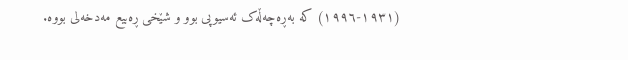(١٩٣١-١٩٩٦) کە بەڕەچەڵەک ئەسیوپی بوو و شێخی ڕەبیع مەدخەلی بووە.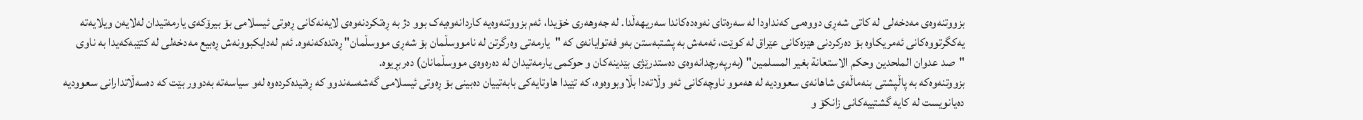بزووتنەوەی مەدخەلی لە کاتی شەڕی دووەمی کەنداودا لە سەرەتای نەوەدەکاندا سەریهەڵدا. لە جەوهەری خۆیدا، ئەم بزووتنەوەیە کاردانەوەیەک بوو دژ بە ڕەتکردنەوەی لایەنەکانی ڕەوتی ئیسلامی بۆ بیرۆکەی یارمەتیدان لەلایەن ویلایەتە یەکگرتووەکانی ئەمریکاوە بۆ دەرکردنی هێزەکانی عێراق لە کوێت، ئەمەش بە پشتبەستن بەو فەتوایانەی کە "یارمەتی وەرگرتن لە نامووسڵمان بۆ شەڕی مووسڵمان" ڕەتدەکەنەوە. ئەم لەدایکبوونەش ڕەبیع مەدخەلی لە کتێبەکەیدا بە ناوی "صد عدوان الملحدين وحكم الاستعانة بغير المسلمين" (بەرپەرچدانەوەی دەستدرێژی بێدینەکان و حوکمی یارمەتیدان لە دەرەوەی مووسڵمانان) دەربڕیوە.
بزووتنەوەکە بە پاڵپشتی بنەماڵەی شاهانەی سعوودیە لە هەموو ناوچەکانی ئەو وڵاتەدا بڵاوبووەوە، کە تێیدا هاوتایەکی بابەتییان دەبینی بۆ ڕەوتی ئیسلامی گەشەسەندوو کە ڕەتیدەکردەوە لەو سیاسەتە بەدوور بێت کە دەسەڵاتدارانی سعوودیە دەیانویست لە کایە گشتییەکانی زانکۆ و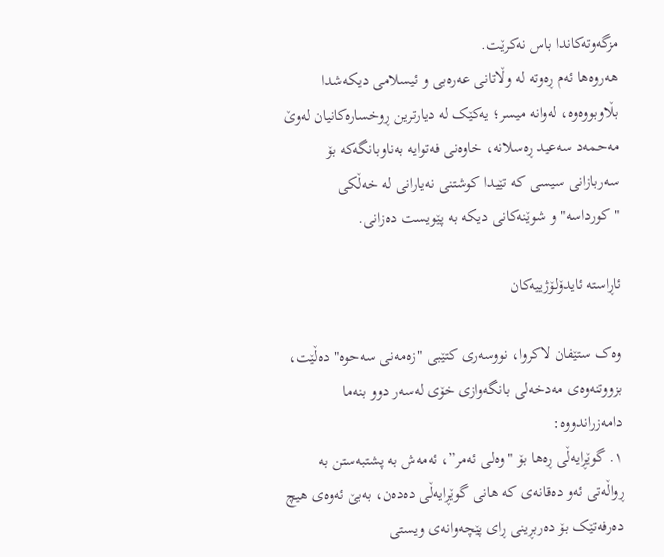مزگەوتەکاندا باس نەکرێت.
هەروەها ئەم ڕەوتە لە وڵاتانی عەرەبی و ئیسلامی دیکەشدا بڵاوبووەوە، لەوانە میسر؛ یەکێک لە دیارترین ڕوخسارەکانیان لەوێ مەحمەد سەعید ڕەسلانە، خاوەنی فەتوایە بەناوبانگەکە بۆ سەربازانی سیسی کە تێیدا کوشتنی نەیارانی لە خەڵکی "کورداسە" و شوێنەکانی دیکە بە پێویست دەزانی.

ئاڕاستە ئایدۆلۆژییەکان

وەک ستێفان لاکروا، نووسەری کتێبی "زەمەنی سەحوە" دەڵێت، بزووتنەوەی مەدخەلی بانگەوازی خۆی لەسەر دوو بنەما دامەزراندووە:
١. گوێڕایەڵی ڕەها بۆ "وەلی ئەمر”، ئەمەش بە پشتبەستن بە ڕواڵەتی ئەو دەقانەی کە هانی گوێڕایەڵی دەدەن، بەبێ ئەوەی هیچ دەرفەتێک بۆ دەربڕینی ڕای پێچەوانەی ویستی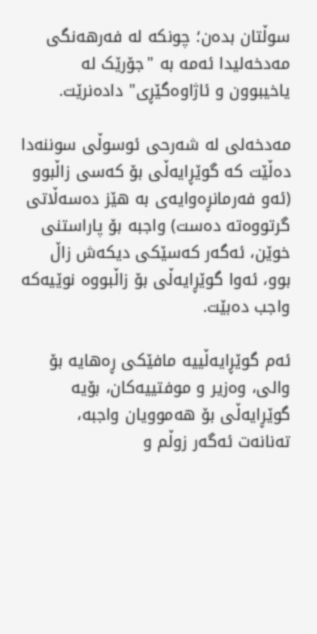سوڵتان بدەن؛ چونکە لە فەرهەنگی مەدخەلیدا ئەمە بە "جۆرێک لە یاخیبوون و ئاژاوەگێڕی" دادەنرێت.

مەدخەلی لە شەرحی ئوسوڵی سوننەدا دەڵێت کە گوێڕایەڵی بۆ کەسی زاڵبوو (ئەو فەرمانڕەوایەی بە هێز دەسەڵاتی گرتووەتە دەست) واجبە بۆ پاراستنی خوێن، ئەگەر کەسێکی دیکەش زاڵ بوو، ئەوا گوێڕایەڵی بۆ زاڵبووە نوێیەکە واجب دەبێت.

ئەم گوێڕایەڵییە مافێکی ڕەهایە بۆ والی، وەزیر و موفتییەکان، بۆیە گوێڕایەڵی بۆ هەموویان واجبە، تەنانەت ئەگەر زوڵم و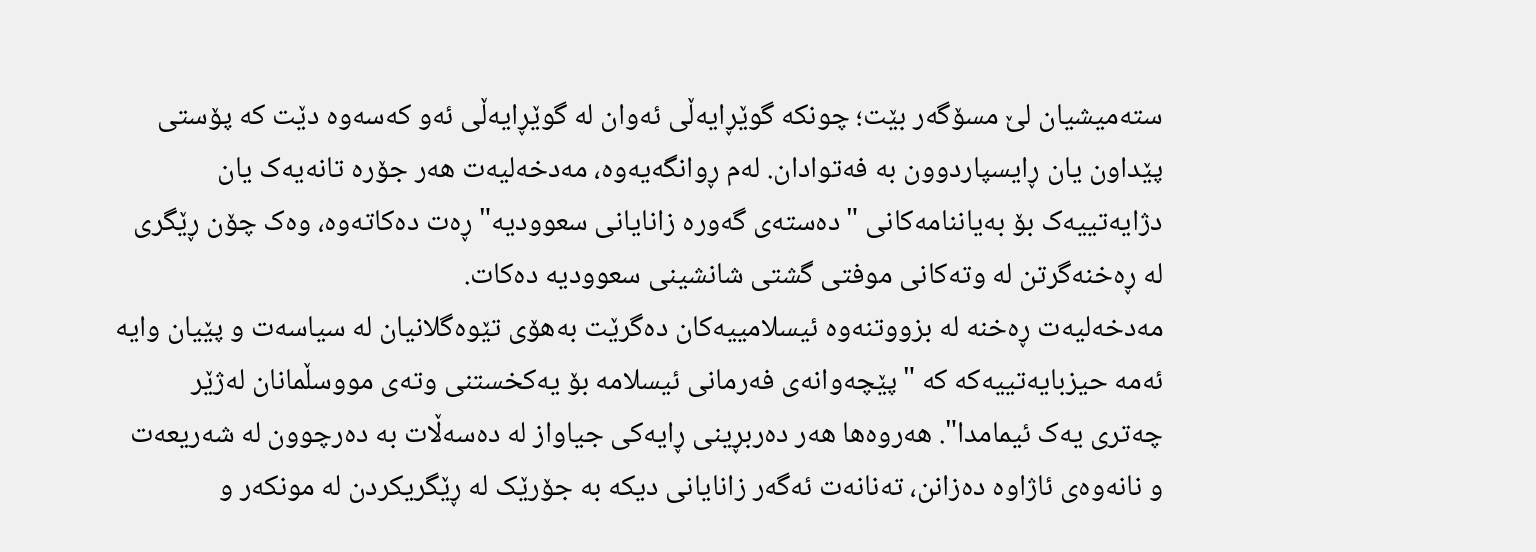ستەمیشیان لێ مسۆگەر بێت؛ چونکە گوێڕایەڵی ئەوان لە گوێڕایەڵی ئەو کەسەوە دێت کە پۆستی پێداون یان ڕایسپاردوون بە فەتوادان. لەم ڕوانگەیەوە، مەدخەلیەت هەر جۆرە تانەیەک یان دژایەتییەک بۆ بەیاننامەکانی "دەستەی گەورە زانایانی سعوودیە" ڕەت دەکاتەوە، وەک چۆن ڕێگری لە ڕەخنەگرتن لە وتەکانی موفتی گشتی شانشینی سعوودیە دەکات.
مەدخەلیەت ڕەخنە لە بزووتنەوە ئیسلامییەکان دەگرێت بەهۆی تێوەگلانیان لە سیاسەت و پێیان وایە ئەمە حیزبایەتییەکە کە "پێچەوانەی فەرمانی ئیسلامە بۆ یەکخستنی وتەی مووسڵمانان لەژێر چەتری یەک ئیمامدا". هەروەها هەر دەربڕینی ڕایەکی جیاواز لە دەسەڵات بە دەرچوون لە شەریعەت و نانەوەی ئاژاوە دەزانن، تەنانەت ئەگەر زانایانی دیکە بە جۆرێک لە ڕێگریکردن لە مونکەر و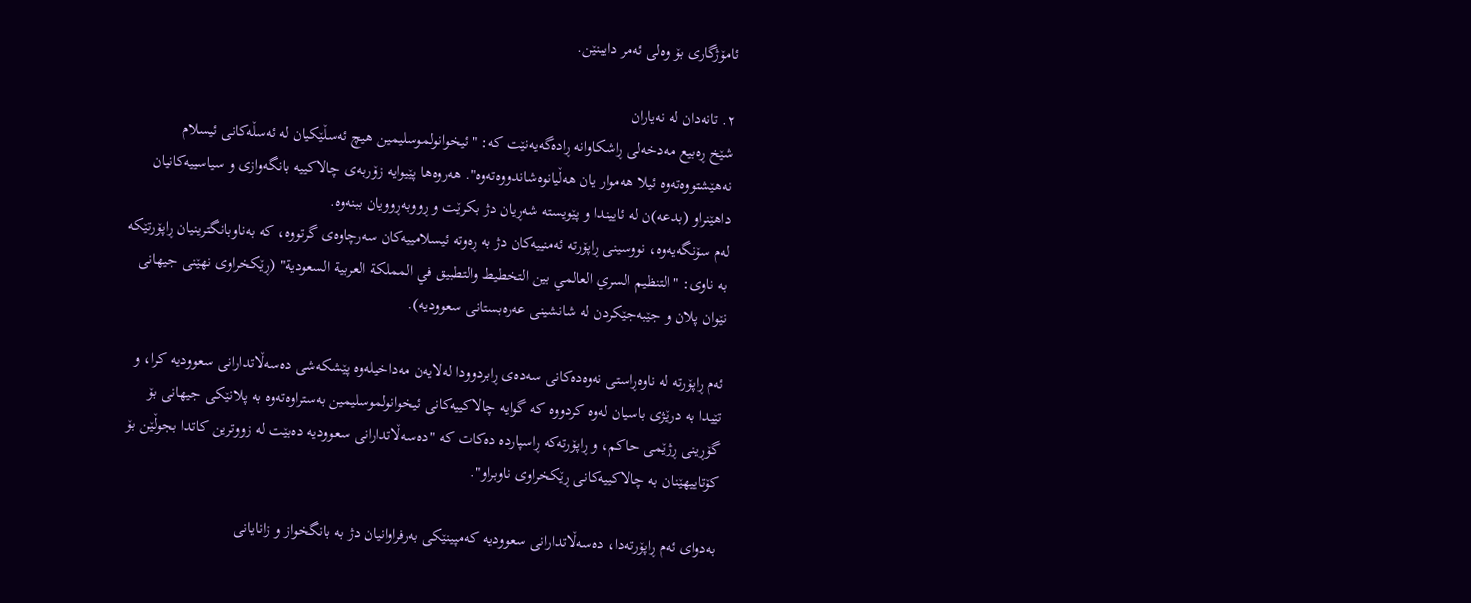ئامۆژگاری بۆ وەلی ئەمر دایبنێن.

٢. تانەدان لە نەیاران
شێخ ڕەبیع مەدخەلی ڕاشکاوانە ڕادەگەیەنێت کە: "ئیخوانولموسلیمین هیچ ئەسڵێکیان لە ئەسڵەکانی ئیسلام نەهێشتووەتەوە ئیلا هەموار یان هەڵیانوەشاندووەتەوە". هەروەها پێیوایە زۆربەی چالاکییە بانگەوازی و سیاسییەکانیان داهێنراو (بدعە)ن لە ئاییندا و پێویستە شەڕیان دژ بکرێت و ڕووبەڕوویان ببنەوە.
لەم سۆنگەیەوە، نووسینی ڕاپۆرتە ئەمنییەکان دژ بە ڕەوتە ئیسلامییەکان سەرچاوەی گرتووە، کە بەناوبانگترینیان ڕاپۆرتێکە بە ناوی: "التنظيم السري العالمي بين التخطيط والتطبيق في المملكة العربية السعودية" (ڕێکخراوی نهێنی جیهانی نێوان پلان و جێبەجێکردن لە شانشینی عەرەبستانی سعوودیە).

ئەم ڕاپۆرتە لە ناوەڕاستی نەوەدەکانی سەدەی ڕابردوودا لەلایەن مەداخیلەوە پێشکەشی دەسەڵاتدارانی سعوودیە کرا، و تێیدا بە درێژی باسیان لەوە کردووە کە گوایە چالاکییەکانی ئیخوانولموسلیمین بەستراوەتەوە بە پلانێکی جیهانی بۆ گۆڕینی ڕژێمی حاکم، و ڕاپۆرتەکە ڕاسپاردە دەکات کە "دەسەڵاتدارانی سعوودیە دەبێت لە زووترین کاتدا بجوڵێن بۆ کۆتاییهێنان بە چالاکییەکانی ڕێکخراوی ناوبراو".

بەدوای ئەم ڕاپۆرتەدا، دەسەڵاتدارانی سعوودیە کەمپینێکی بەرفراوانیان دژ بە بانگخواز و زانایانی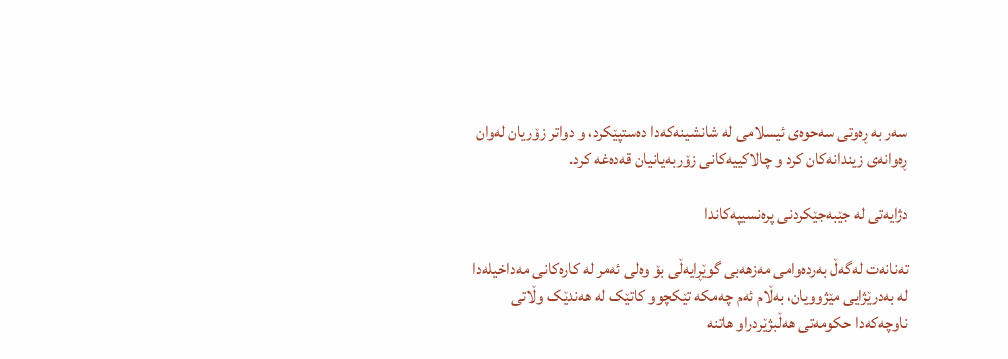سەر بە ڕەوتی سەحوەی ئیسلامی لە شانشینەکەدا دەستپێکرد، و دواتر زۆریان لەوان ڕەوانەی زیندانەکان کرد و چالاکییەکانی زۆربەیانیان قەدەغە کرد.

دژایەتی لە جێبەجێکردنی پرەنسیپەکاندا

تەنانەت لەگەڵ بەردەوامی مەزهەبی گوێڕایەڵی بۆ وەلی ئەمر لە کارەکانی مەداخیلەدا لە بەدرێژایی مێژوویان، بەڵام ئەم چەمکە تێکچوو کاتێک لە هەندێک وڵاتی ناوچەکەدا حکومەتی هەڵبژێردراو هاتنە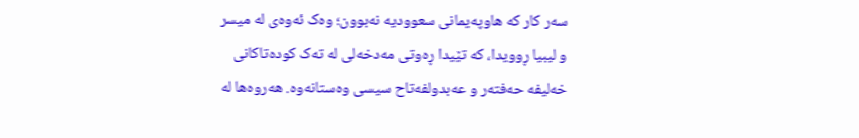سەر کار کە هاوپەیمانی سعوودیە نەبوون؛ وەک ئەوەی لە میسر و لیبیا ڕوویدا، کە تێیدا ڕەوتی مەدخەلی لە تەک کودەتاکانی خەلیفە حەفتەر و عەبدولفەتاح سیسی وەستانەوە. هەروەها لە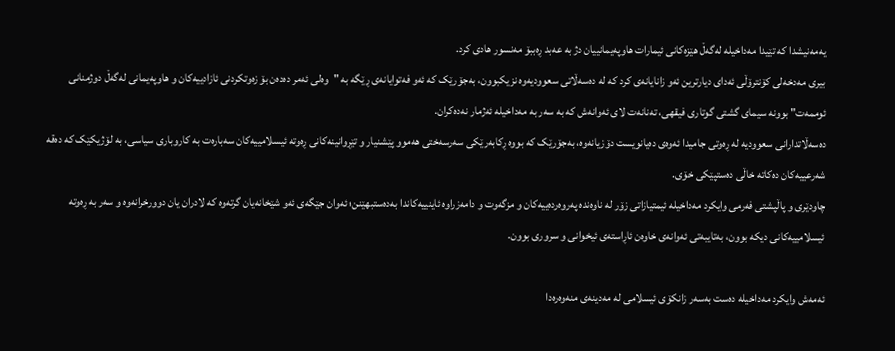یەمەنیشدا کە تێیدا مەداخیلە لەگەڵ هێزەکانی ئیمارات هاوپەیمانییان دژ بە عەبد ڕەببۆ مەنسور هادی کرد.
بیری مەدخەلی کۆنترۆڵی ئەدای دیارترین ئەو زانایانەی کرد کە لە دەسەڵاتی سعوودیەوە نزیکبوون، بەجۆرێک کە ئەو فەتوایانەی ڕێگە بە "وەلی ئەمر دەدەن بۆ زەوتکردنی ئازادییەکان و هاوپەیمانی لەگەڵ دوژمنانی ئوممەت" بوونە سیمای گشتی گوتاری فیقهی، تەنانەت لای ئەوانەش کە بە سەر بە مەداخیلە ئەژمار نەدەکران.
دەسەڵاتدارانی سعوودیە لە ڕەوتی جامیدا ئەوەی دەیانویست دۆزیانەوە، بەجۆرێک کە بووە ڕکابەرێکی سەرسەختی هەموو پێشنیار و تێڕوانینەکانی ڕەوتە ئیسلامییەکان سەبارەت بە کاروباری سیاسی، بە لۆژیکێک کە دەقە شەرعییەکان دەکاتە خاڵی دەستپێکی خۆی.
چاودێری و پاڵپشتی فەرمی وایکرد مەداخیلە ئیمتیازاتی زۆر لە ناوەندە پەروەردەییەکان و مزگەوت و دامەزراوە ئاینییەکاندا بەدەستبهێنن؛ ئەوان جێگەی ئەو شێخانەیان گرتەوە کە لادران یان دوورخرانەوە و سەر بە ڕەوتە ئیسلامییەکانی دیکە بوون، بەتایبەتی ئەوانەی خاوەن ئاڕاستەی ئیخوانی و سروری بوون.

ئەمەش وایکرد مەداخیلە دەست بەسەر زانکۆی ئیسلامی لە مەدینەی منەوەرەدا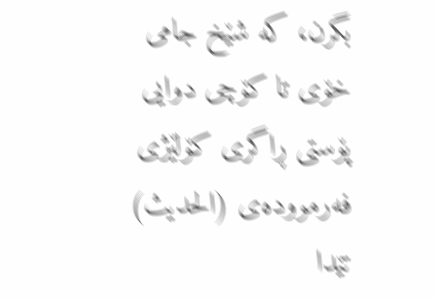بگرن، کە شێخ جامی خۆی تا کۆچی دوایی پۆستی ڕاگری کۆلێژی فەرموودەی (الحديث) تێدا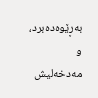بەڕێوەدەبرد، و مەدخەلیش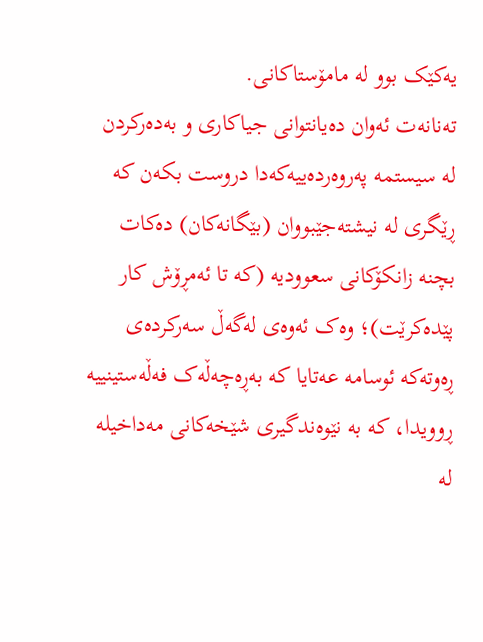یەکێک بوو لە مامۆستاکانی.
تەنانەت ئەوان دەیانتوانی جیاکاری و بەدەرکردن لە سیستمە پەروەردەییەکەدا دروست بکەن کە ڕێگری لە نیشتەجێبووان (بێگانەکان) دەکات بچنە زانکۆکانی سعوودیە (کە تا ئەمڕۆش کار پێدەکرێت)؛ وەک ئەوەی لەگەڵ سەرکردەی ڕەوتەکە ئوسامە عەتایا کە بەڕەچەڵەک فەڵەستینییە ڕوویدا، کە بە نێوەندگیری شێخەکانی مەداخیلە لە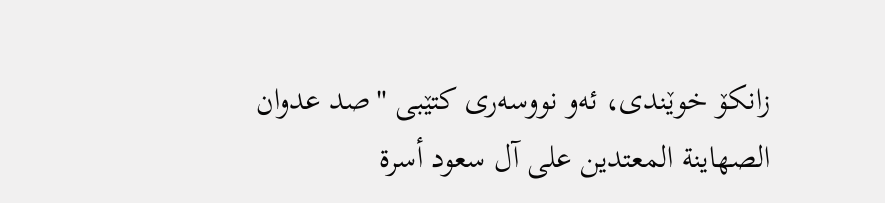زانکۆ خوێندی، ئەو نووسەری کتێبی "صد عدوان الصهاينة المعتدين على آل سعود أسرة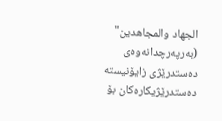الجهاد والمجاهدين" (بەرپەرچدانەوەی دەستدرێژی زایۆنیستە دەستدرێژیکارەکان بۆ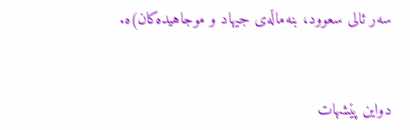سەر ئالی سعوود، بنەماڵەی جیهاد و موجاهیدەکان)ە.


دواین پێشهات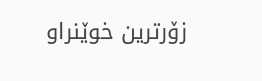زۆرترین خوێنراو